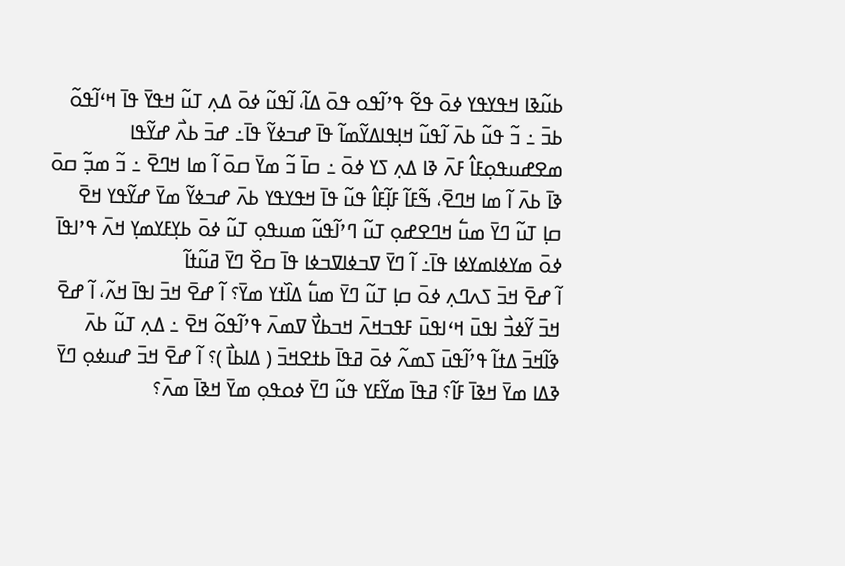ߕߎ߬ߢߊ ߞߟߌߟߌ ߦߋ߫ ߟߐ߬ ߟߴߊ߬ߟߋ ߟߋ߫ ߡߊ߬، ߊ߬ߟߎ߬ ߦߋ߫ ߡߍ߲ ߠߎ߬ ߞߟߌ߫ ߟߊ߫ ߞߵߊ߬ߟߋ߬ ߕߏ߫ ߸ ߏ߬ ߟߎ߬ ߕߍ߫ ߊ߬ߟߎ߬ ߞߊ߲ߟߊߡߌ߬ߘߊ߬ ߟߊ߫ ߝߏߦߌ߬ ߟߊ߫߸ ߝߏ߫ ߕߍ߯ ߝߌ߬ߟߊ ߘߐߝߎߟߋ߲ߓߊ߮ ߓߍ߫ ߢߊ ߡߍ߲ ߖߌ ߦߋ߫ ߸ ߛߊ߫ ߏ߬ ߘߌ߫ ߛߋ߫ ߊ߬ ߘߊ ߞߣߐ߫ ߸ ߏ߬ ߘߏ߲߬ ߛߋ߫ ߢߊ߫ ߕߍ߫ ߊ߬ ߘߊ ߞߣߐ߫، ߒ߬ߓߊ߬ ߓߊ߲߬ߓߊ߮ ߟߎ߬ ߟߊ߫ ߞߟߌߟߌ ߕߍ߫ ߝߏߦߌ߬ ߘߌ߫ ߝߌ߬ߟߌ ߞߐ߫
ߛߊ߲ ߠߎ߬ ߣߌ߫ ߘߎ߱ ߞߣߐߝߋ߲ ߠߎ߬ ߣߴߊ߬ߟߎ߬ ߘߎߟߋ߲ ߠߎ߬ ߦߋ߫ ߕߌ߲ߓߌߘߌ߲ ߞߍ߫ ߟߴߊߟߊ߫ ߦߋ߫ ߘߌߦߊߘߌߦߊ ߟߊ߫߸ ߊ߬ ߣߌ߫ ߜߏߦߊߜߏߦߊ ߟߊ߫ ߛߐ߰ ߣߌ߫ ߥߎ߬ߙߊ߬
ߊ߬ ߝߐ߫ ߞߏ߫ ߖߍߣߍ߲ ߦߋ߫ ߛߊ߲ ߠߎ߬ ߣߌ߫ ߘߎ߱ ߡߊ߰ߙߌ ߘߌ߫؟ ߊ߬ ߝߐ߫ ߞߏ߫ ߊߟߊ߫ ߞߍ߬، ߊ߬ ߝߐ߫ ߞߏ߫ ߌ߬ߦߏ߯ ߊߟߎ߫ ߞߵߊߟߎ߫ ߓߟߏߞߍ߫ ߞߏߕߌ߯ ߜߘߍ߫ ߟߴߊ߬ߟߋ߬ ߞߐ߫ ߸ ߡߍ߲ ߠߎ߬ ߕߍ߫ ߢߊ߬ߞߏ߫ ߡߙߊ߬ ߟߴߊ߬ߟߎ߫ ߖߘߍ߬ ߦߋ߫ ߥߟߊ߫ ߕߙߐߞߏ߫ ( ߡߊߕߊ߯ )؟ ߊ߬ ߝߐ߫ ߞߏ߫ ߝߎߦߋ߲ ߣߌ߫ ߢߡߊ ߘߌ߫ ߞߢߊ߫ ߓߊ߬؟ ߥߟߊ߫ ߘߌ߬ߓߌ ߟߎ߬ ߣߌ߫ ߦߋߟߋ߲ ߘߌ߫ ߞߢߊ߫ ߘߍ߫؟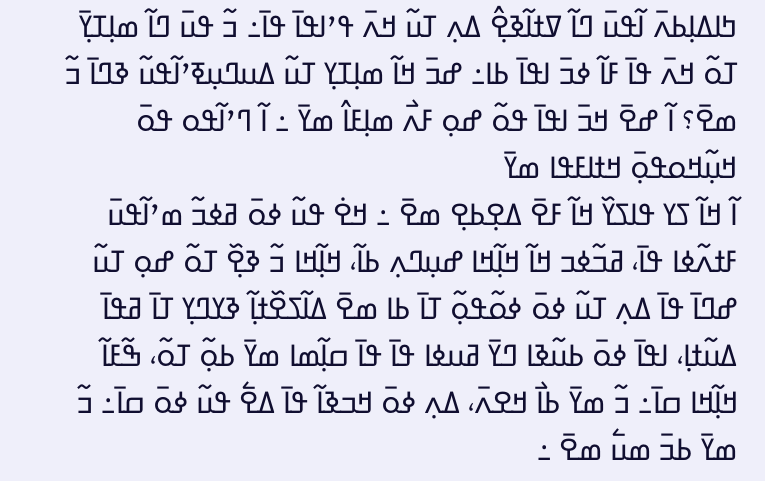ߤߊߡߊ߲ߕߍ߫ ߊ߬ߟߎ߫ ߣߊ߬ ߜߙߊ߬ߢߐ߲߮ ߡߍ߲ ߠߎ߬ ߞߍ߫ ߟߴߊߟߊ߫ ߟߊ߫߸ ߏ߬ ߟߎ߫ ߣߊ߬ ߘߊ߲ߠߌ߲߫ ߠߋ߬ ߞߍ߫ ߟߊ߫ ߓߊ߬ ߦߏ߫ ߊߟߊ߫ ߕߊ߸ ߝߏ߫ ߞߊ߬ ߘߊ߲ߠߌ߲ ߠߎ߬ ߡߎߣߎ߲ߧߴߊ߬ߟߎ߬ ߢߣߊ߫ ߏ߬ ߘߐ߫؟ ߊ߬ ߝߐ߫ ߞߏ߫ ߊߟߊ߫ ߟߋ߬ ߝߋ߲ ߓߍ߯ ߘߊ߲ߓߊ߮ ߘߌ߫ ߸ ߊ߬ ߣߴߊ߬ߟߋ ߟߋ߫ ߞߎ߲߬ߞߋߟߋ߲߫ ߞߙߊߓߟߊ ߘߌ߫
ߊ߬ ߞߊ߬ ߖߌ ߟߊߖߌ߰ ߞߊ߬ ߓߐ߫ ߡߐ߲ߕߐ߲ ߘߐ߫ ߸ ߞߐ߭ ߟߎ߬ ߦߋ߫ ߥߦߏ߬ ߘߴߊ߬ߟߎ߫ ߓߙߍ߬ߦߊ ߟߊ߫، ߥߏ߬ߦߏ ߞߊ߬ ߞߊ߲߬ߞߊ ߝߎ߲ߣߍ߲ ߕߊ߬، ߞߊ߲߬ߞߊ ߏ߬ ߢߐ߲߰ ߠߋ߬ ߝߋ߲ ߠߎ߬ ߝߣߊ߫ ߟߊ߫ ߡߍ߲ ߠߎ߬ ߦߋ߫ ߦߋ߬ߟߋ߲߬ ߠߊ߫ ߕߊ ߘߐ߫ ߡߊ߬ߖߐ߰ߙߊ߲߬ ߢߌߣߌ߲ ߠߊ߫ ߥߟߊ߫ ߡߎ߬ߙߊ߲، ߊߟߊ߫ ߦߋ߫ ߕߎ߬ߢߊ ߣߌ߫ ߥߎߦߊ ߟߊ߫ ߟߊ߫ ߛߊ߲߬ߘߊ ߘߌ߫ ߕߋ߲߬ ߠߋ߬، ߒ߬ߓߊ߬ ߞߊ߲߬ߞߊ ߛߊ߫߸ ߏ߬ ߘߌ߫ ߕߊ߯ ߞߐߍ߫، ߡߍ߲ ߦߋ߫ ߞߏߢߊ߬ ߟߊ߫ ߡߐ߱ ߟߎ߬ ߦߋ߫ ߛߊ߫߸ ߏ߬ ߘߌ߫ ߕߏ߫ ߘߎ߱ ߘߐ߫ ߸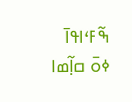ߒ߬ߓߵߊߟߊ߫ ߦߋ߫ ߛߊ߲߬ߘߊ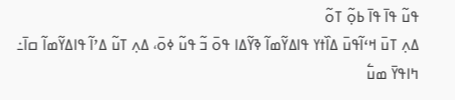ߟߎ߬ ߟߊ߫ ߟߊ߫ ߕߋ߲߬ ߠߋ߬
ߡߍ߲ ߠߎ߫ ߞߵߊ߬ߟߎ߫ ߡߊ߰ߙߌ ߟߊߡߌ߬ߘߊ߬ ߢߌ߬ߡߊ ߟߋ߫ ߏ߬ ߟߎ߬ ߦߋ߫، ߡߍ߲ ߠߎ߬ ߡߴߊ߬ ߟߊߡߌ߬ߘߊ߬ ߛߊ߫߸ ߤߊߟߌ߫ ߘߎ߱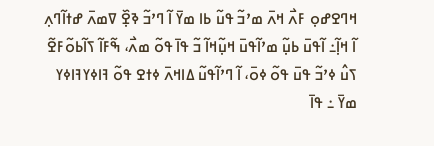ߞߣߐߝߋ߲ ߓߍ߯ ߞߍ߫ ߘߴߏ߬ ߟߎ߬ ߕߊ ߘߌ߫ ߊ߬ ߣߴߏ߬ ߢߐ߲߰ ߜߘߍ߫ ߝߙߊ߬ߣߍ߲ ߊ߬ ߞߊ߲߬߸ ߊ߬ߟߎ߫ ߕߎ߲߬ ߘߴߊ߬ߟߎ߫ ߞߎ߲߬ߞߊ߬ ߏ߬ ߟߊ߫ ߟߋ߬ ߘߍ߯، ߒ߬ߓߊ߬ ߖߊ߬ߕߋ߬ߓߐ߬ ߖߎ߮ ߦߴߏ߬ ߟߎ߫ ߟߋ߬ ߦߋ߫، ߊ߬ ߣߴߊ߬ߟߎ߬ ߡߊߞߍ߫ ߦߙߐ ߟߋ߬ ߔߊߦߌߔߊߦߌ ߘߌ߫ ߸ ߟߊ߫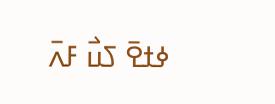ߦߙߐ߫ ߖߎ߯ ߓߍ߫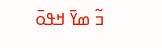ߏ߬ ߘߌ߫ ߞߟߋ߫